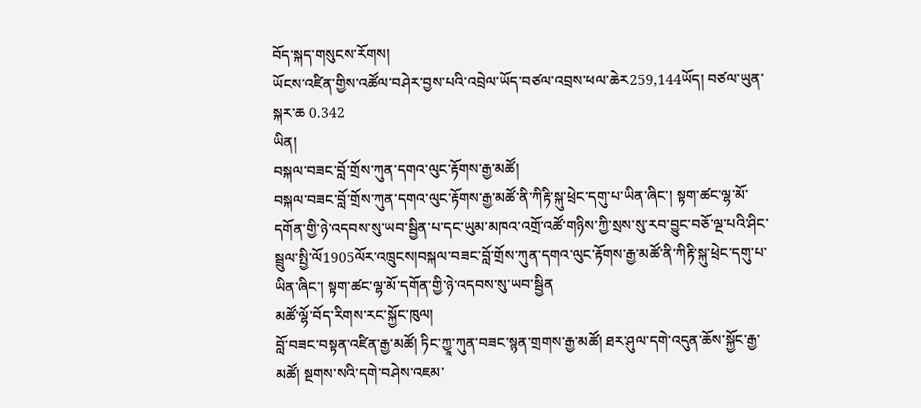བོད་སྐད་གསུངས་རོགས།
ཡོངས་འཛིན་གྱིས་འཚོལ་བཤེར་བྱས་པའི་འབྲེལ་ཡོད་བཙལ་འབྲས་ཕལ་ཆེར259,144ཡོད། བཙལ་ཡུན་སྐར་ཆ 0.342
ཡིན།
བསྐལ་བཟང་བློ་གྲོས་ཀུན་དགའ་ལུང་རྟོགས་རྒྱ་མཚོ།
བསྐལ་བཟང་བློ་གྲོས་ཀུན་དགའ་ལུང་རྟོགས་རྒྱ་མཚོ་ནི་ཀིརྟི་སྐུ་ཕྲེང་དགུ་པ་ཡིན་ཞིང་། སྟག་ཚང་ལྷ་མོ་དགོན་གྱི་ཉེ་འདབས་སུ་ཡབ་སྦྱིན་པ་དང་ཡུམ་མཁའ་འགྲོ་འཚོ་གཉིས་ཀྱི་སྲས་སུ་རབ་བྱུང་བཅོ་ལྔ་པའི་ཤིང་སྦྲུལ་སྤྱི་ལོ1905ལོར་འཁྲུངས།བསྐལ་བཟང་བློ་གྲོས་ཀུན་དགའ་ལུང་རྟོགས་རྒྱ་མཚོ་ནི་ཀིརྟི་སྐུ་ཕྲེང་དགུ་པ་ཡིན་ཞིང་། སྟག་ཚང་ལྷ་མོ་དགོན་གྱི་ཉེ་འདབས་སུ་ཡབ་སྦྱིན
མཚོ་ལྷོ་བོད་རིགས་རང་སྐྱོང་ཁུལ།
བློ་བཟང་བསྟན་འཛིན་རྒྱ་མཚོ། ཏིང་ཀྱཱ་ཀུན་བཟང་སྙན་གྲགས་རྒྱ་མཚོ། ཐར་ཤུལ་དགེ་འདུན་ཆོས་སྐྱོང་རྒྱ་མཚོ། སྔགས་སའི་དགེ་བཤེས་འཇམ་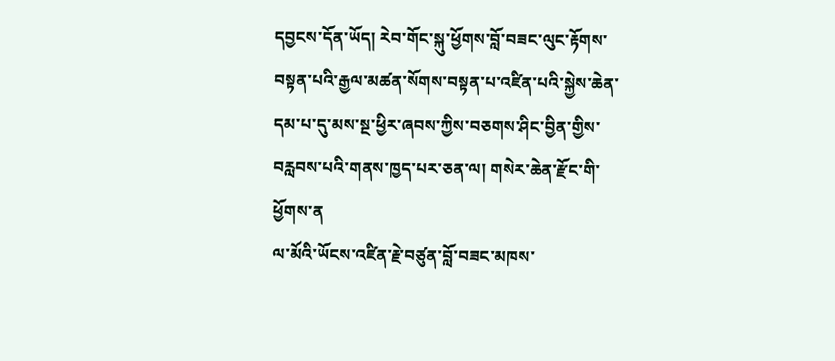དབྱངས་དོན་ཡོད། རེབ་གོང་སྐུ་ཕྱོགས་བློ་བཟང་ལུང་རྟོགས་བསྟན་པའི་རྒྱལ་མཚན་སོགས་བསྟན་པ་འཛིན་པའི་སྐྱེས་ཆེན་དམ་པ་དུ་མས་སྔ་ཕྱིར་ཞབས་ཀྱིས་བཅགས་ཤིང་བྱིན་གྱིས་བརླབས་པའི་གནས་ཁྱད་པར་ཅན་ལ། གསེར་ཆེན་རྫོང་གི་ཕྱོགས་ན
ལ་མོའི་ཡོངས་འཛིན་རྗེ་བཙུན་བློ་བཟང་མཁས་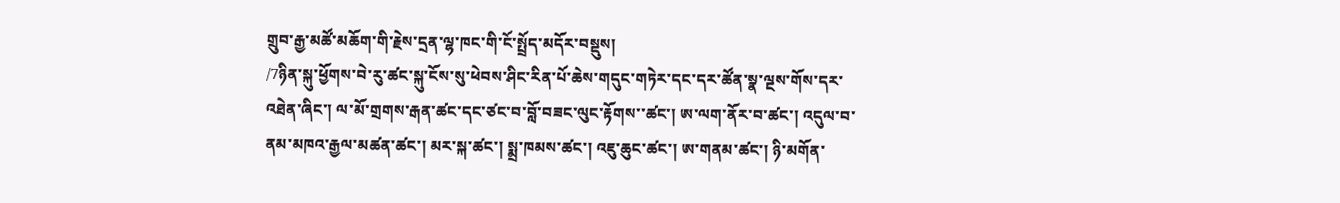གྲུབ་རྒྱ་མཚོ་མཆོག་གི་རྗེས་དྲན་ལྷ་ཁང་གི་ངོ་སྤྲོད་མདོར་བསྡུས།
/7ཉིན་སྐུ་ཕྱོགས་བེ་རུ་ཚང་སྐུ་ངོས་སུ་ཕེབས་ཤིང་རིན་པོ་ཆེས་གདུང་གཏེར་དང་དར་ཚོན་སྣ་ལྔས་གོས་དར་འཐེན་ཞིང་། ལ་མོ་གྲགས་རྒན་ཚང་དང་ཙང་བ་བློ་བཟང་ལུང་རྟོགས་་ཚང་། ཨ་ལག་ནོར་བ་ཚང་། འདུལ་བ་ནམ་མཁའ་རྒྱལ་མཚན་ཚང་། མར་སྐ་ཚང་། སྨྲ་ཁམས་ཚང་། འཇུ་ཆུང་ཚང་། ཨ་གནམ་ཚང་། ཉི་མགོན་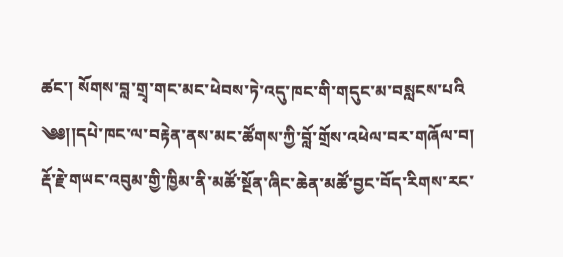ཚང་། སོགས་བླ་གྲྭ་གང་མང་ཕེབས་ཏེ་འདུ་ཁང་གི་གདུང་མ་བསླངས་པའི
༄༅།།དཔེ་ཁང་ལ་བརྟེན་ནས་མང་ཚོགས་ཀྱི་བློ་གྲོས་འཕེལ་བར་གཞོལ་བ།
རྡོ་རྗེ་གཡང་འབུམ་གྱི་ཁྱིམ་ནི་མཚོ་སྔོན་ཞིང་ཆེན་མཚོ་བྱང་བོད་རིགས་རང་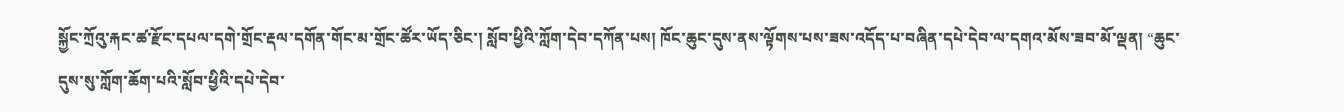སྐྱོང་ཀྲོའུ་རྐང་ཚ་རྫོང་དཔལ་དགེ་གྲོང་རྡལ་དགོན་གོང་མ་གྲོང་ཚོར་ཡོད་ཅིང་། སློབ་ཕྱིའི་ཀློག་དེབ་དཀོན་པས། ཁོང་ཆུང་དུས་ནས་ལྟོགས་པས་ཟས་འདོད་པ་བཞིན་དཔེ་དེབ་ལ་དགའ་མོས་ཟབ་མོ་ལྡན། “ཆུང་དུས་སུ་ཀློག་ཆོག་པའི་སློབ་ཕྱིའི་དཔེ་དེབ་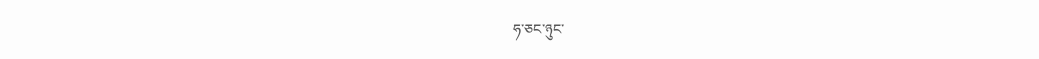ཧ་ཅང་ཉུང་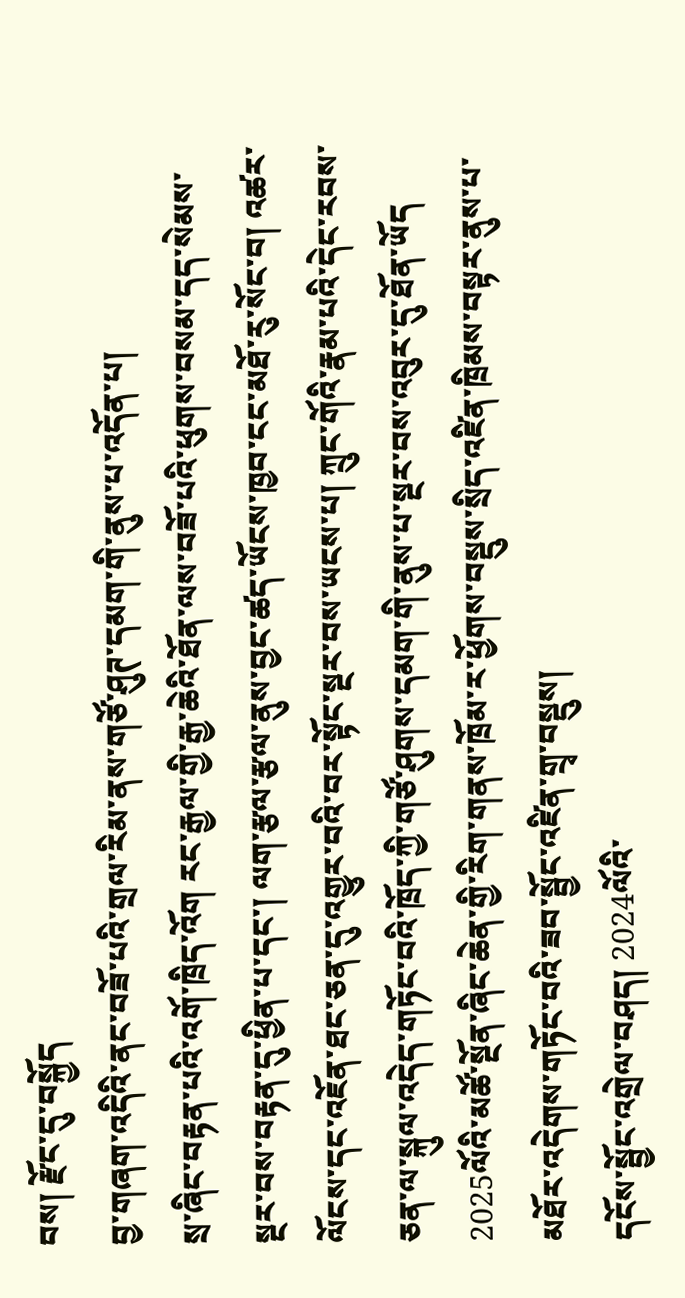བས། རྫོང་དུ་བསྐྱོད
བྱ་གཞག་འདིའི་ནང་བཟོ་པའི་གྲལ་རིམ་ནས་གཙོ་ཤུཊ་དམག་གི་ནུས་པ་འདོན་པ།
སྲ་ཞིང་བརྟན་པའི་འགོ་ཁྲིད་འོག རང་རྒྱལ་གྱི་རྒྱ་ཆེའི་ཐོན་ལས་བཟོ་པའི་ཕུགས་བསམ་དད་སེམས་སྔར་བས་བརྟན་དུ་ཕྱིན་པ་དང་། ལག་རྩལ་རྩལ་ནུས་བྱང་ཚད་ཡོངས་ཁྱབ་ངང་མཐོ་རུ་སོང་བ། འཚར་ལོངས་དང་འཇོན་ཐང་ཅན་དུ་འགྱུར་བའི་བར་སྟོང་སྔར་བས་ཡངས་པ། ཀྲུང་གོའི་རྣམ་པའི་དེང་རབས་ཅན་ལ་སྐུལ་འདེད་གཏོང་བའི་ཁྲོད་ཀྱི་གཙོ་ཤུགས་དམག་གི་ནུས་པ་སྔར་བས་འབུར་དུ་ཐོན་ཡོད
2025ལོའི་མཚོ་སྔོན་ཞིང་ཆེན་གྱི་རིག་གནས་ཁྲོམ་ར་ཕྱོགས་བསྡུས་སྲིད་འཛིན་ཁྲིམས་བསྟར་ནུས་པ་མཐོར་འདེགས་གཏོང་བའི་ཟབ་སྦྱོང་འཛིན་གྲྭ་བསྡུས།
དངོས་སྦྱོང་འགྲེལ་བཤད། 2024ལོའི་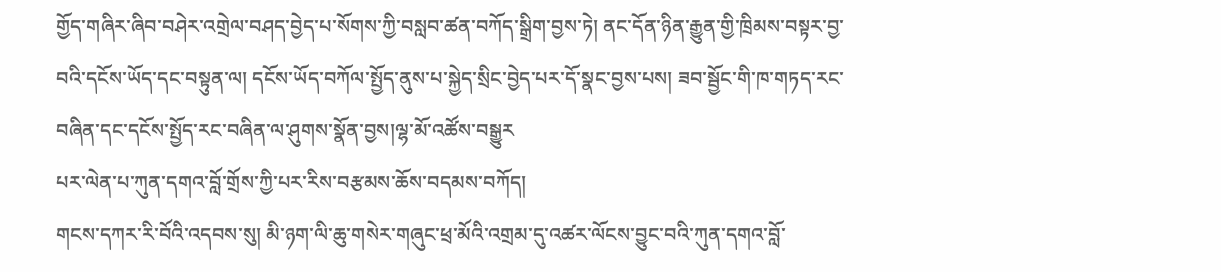གྱོད་གཞིར་ཞིབ་བཤེར་འགྲེལ་བཤད་བྱེད་པ་སོགས་ཀྱི་བསླབ་ཚན་བཀོད་སྒྲིག་བྱས་ཏེ། ནང་དོན་ཉིན་རྒྱུན་གྱི་ཁྲིམས་བསྟར་བྱ་བའི་དངོས་ཡོད་དང་བསྟུན་ལ། དངོས་ཡོད་བཀོལ་སྤྱོད་ནུས་པ་སྐྱེད་སྲིང་བྱེད་པར་དོ་སྣང་བྱས་པས། ཟབ་སྦྱོང་གི་ཁ་གཏད་རང་བཞིན་དང་དངོས་སྤྱོད་རང་བཞིན་ལ་ཤུགས་སྣོན་བྱས།ལྷ་མོ་འཚོས་བསྒྱུར
པར་ལེན་པ་ཀུན་དགའ་བློ་གྲོས་ཀྱི་པར་རིས་བརྩམས་ཆོས་བདམས་བཀོད།
གངས་དཀར་རི་བོའི་འདབས་སུ། མི་ཉག་ལི་ཆུ་གསེར་གཞུང་ཕྲ་མོའི་འགྲམ་དུ་འཚར་ལོངས་བྱུང་བའི་ཀུན་དགའ་བློ་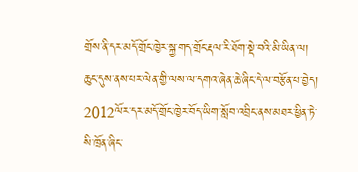གྲོས་ནི་དར་མདོ་གྲོང་ཁྱེར་སྐྱ་གད་གྲོང་རྡལ་རི་ཐོག་སྡེ་བའི་མི་ཡིན་ལ། ཆུང་དུས་ནས་པར་ལེན་གྱི་ལས་ལ་དགའ་ཞེན་ཆེ་ཞིང་དེ་ལ་བརྩོན་པ་བྱེད། 2012ལོར་དར་མདོ་གྲོང་ཁྱེར་བོད་ཡིག་སློབ་འབྲིང་ནས་མཐར་ཕྱིན་ཏེ་སི་ཁྲོན་ཞིང་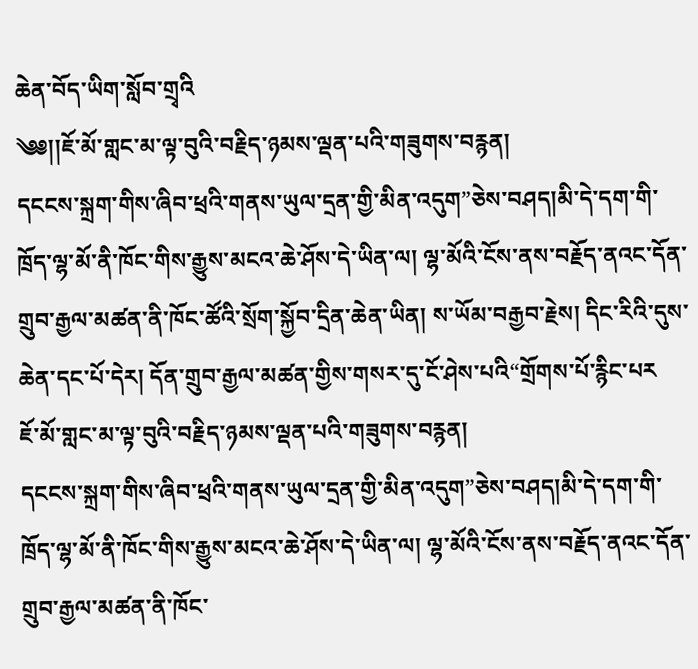ཆེན་བོད་ཡིག་སློབ་གྲྭའི
༄༅།།ཇོ་མོ་གླང་མ་ལྟ་བུའི་བརྗིད་ཉམས་ལྡན་པའི་གཟུགས་བརྙན།
དངངས་སྐྲག་གིས་ཞིབ་ཕྲའི་གནས་ཡུལ་དྲན་གྱི་མིན་འདུག”ཅེས་བཤད།མི་དེ་དག་གི་ཁྲོད་ལྷ་མོ་ནི་ཁོང་གིས་རྒྱུས་མངའ་ཆེ་ཤོས་དེ་ཡིན་ལ། ལྷ་མོའི་ངོས་ནས་བརྗོད་ནའང་དོན་གྲུབ་རྒྱལ་མཚན་ནི་ཁོང་ཚོའི་སྲོག་སྐྱོབ་དྲིན་ཆེན་ཡིན། ས་ཡོམ་བརྒྱབ་རྗེས། དིང་རིའི་དུས་ཆེན་དང་པོ་དེར། དོན་གྲུབ་རྒྱལ་མཚན་གྱིས་གསར་དུ་ངོ་ཤེས་པའི“གྲོགས་པོ་རྙིང་པར
ཇོ་མོ་གླང་མ་ལྟ་བུའི་བརྗིད་ཉམས་ལྡན་པའི་གཟུགས་བརྙན།
དངངས་སྐྲག་གིས་ཞིབ་ཕྲའི་གནས་ཡུལ་དྲན་གྱི་མིན་འདུག”ཅེས་བཤད།མི་དེ་དག་གི་ཁྲོད་ལྷ་མོ་ནི་ཁོང་གིས་རྒྱུས་མངའ་ཆེ་ཤོས་དེ་ཡིན་ལ། ལྷ་མོའི་ངོས་ནས་བརྗོད་ནའང་དོན་གྲུབ་རྒྱལ་མཚན་ནི་ཁོང་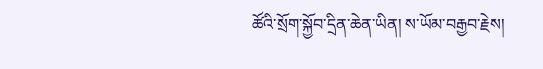ཚོའི་སྲོག་སྐྱོབ་དྲིན་ཆེན་ཡིན། ས་ཡོམ་བརྒྱབ་རྗེས།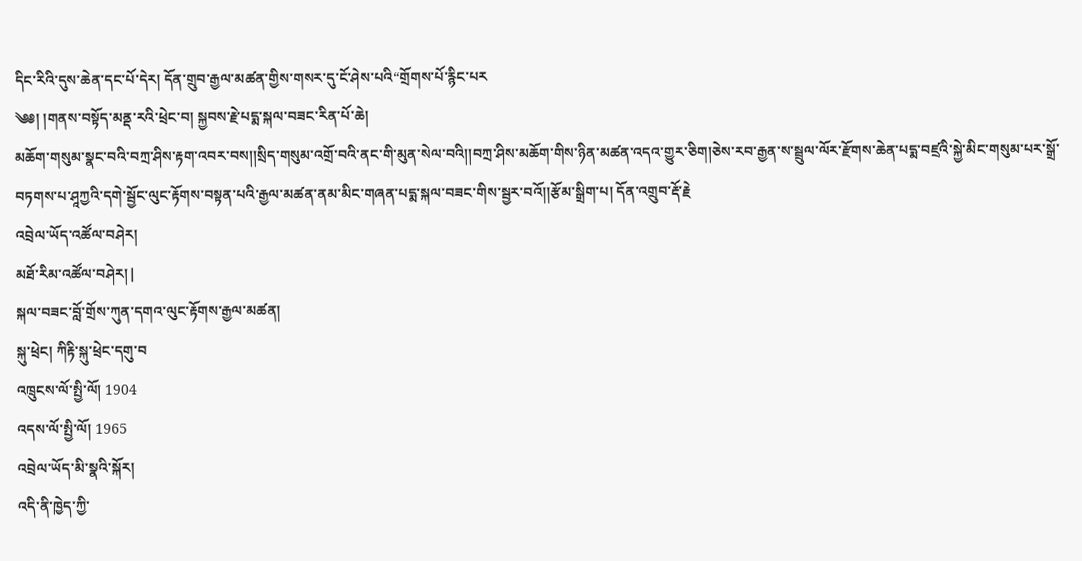དིང་རིའི་དུས་ཆེན་དང་པོ་དེར། དོན་གྲུབ་རྒྱལ་མཚན་གྱིས་གསར་དུ་ངོ་ཤེས་པའི“གྲོགས་པོ་རྙིང་པར
༄༅། །གནས་བསྟོད་མནྡ་རའི་ཕྲེང་བ། སྐྱབས་རྗེ་པདྨ་སྐལ་བཟང་རིན་པོ་ཆེ།
མཆོག་གསུམ་སྣང་བའི་བཀྲ་ཤིས་རྟག་འབར་བས།།སྲིད་གསུམ་འགྲོ་བའི་ནང་གི་མུན་སེལ་བའི།།བཀྲ་ཤིས་མཆོག་གིས་ཉིན་མཚན་འདའ་གྱུར་ཅིག།ཅེས་རབ་རྒྱན་ས་སྦྲུལ་ལོར་རྫོགས་ཆེན་པདྨ་བཛྲའི་སྐྱེ་མིང་གསུམ་པར་སྒྲོ་བཏགས་པ་ཤཱཀྱའི་དགེ་སྦྱོང་ལུང་རྟོགས་བསྟན་པའི་རྒྱལ་མཚན་ནམ་མིང་གཞན་པདྨ་སྐལ་བཟང་གིས་སྦྱར་བའོ།།རྩོམ་སྒྲིག་པ། དོན་འགྲུབ་རྡོ་རྗེ
འབྲེལ་ཡོད་འཚོལ་བཤེར།
མཐོ་རིམ་འཚོལ་བཤེར། |
སྐལ་བཟང་བློ་གྲོས་ཀུན་དགའ་ལུང་རྟོགས་རྒྱལ་མཚན།
སྐུ་ཕྲེང། ཀིརྟི་སྐུ་ཕྲེང་དགུ་བ
འཁྲུངས་ལོ་སྤྱི་ལོ། 1904
འདས་ལོ་སྤྱི་ལོ། 1965
འབྲེལ་ཡོད་མི་སྣའི་སྐོར།
འདི་ནི་ཁྱེད་ཀྱི་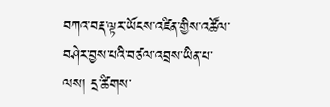བཀའ་བརྡ་ལྟར་ཡོངས་འཛིན་གྱིས་འཚོལ་བཤེར་བྱས་པའི་བཙལ་འབྲས་ཡིན་པ་ལས། དྲ་ཚིགས་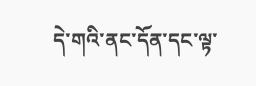དེ་གའི་ནང་དོན་དང་ལྟ་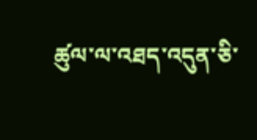ཚུལ་ལ་འཐད་འདུན་ཅི་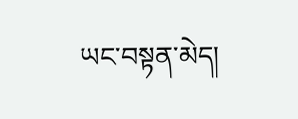ཡང་བསྟན་མེད།